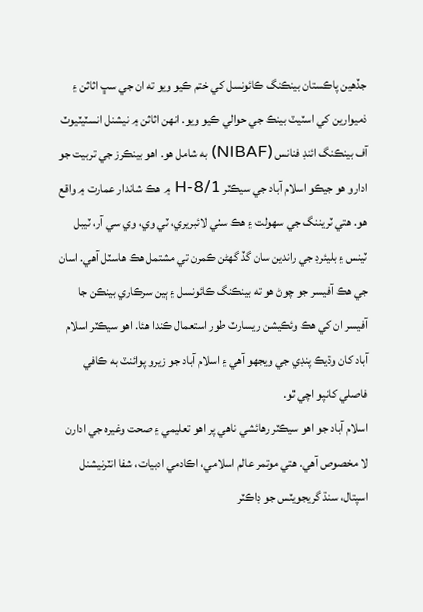جڏهين پاڪستان بينڪنگ ڪائونسل کي ختم ڪيو ويو ته ان جي سڀ اثاثن ۽ ذميوارين کي اسٽيٽ بينڪ جي حوالي ڪيو ويو. انهن اثاثن ۾ نيشنل انسٽيٽيوٽ آف بينڪنگ ائنڊ فنانس (NIBAF) به شامل هو. اهو بينڪرز جي تربيت جو ادارو هو جيڪو اسلام آباد جي سيڪٽر H-8/1 ۾ هڪ شاندار عمارت ۾ واقع هو. هتي ٽريننگ جي سهولت ۽ هڪ سٺي لائبريري، ٽي وي، وي سي آر، ٽيبل ٽينس ۽ بليئرڊ جي راندين سان گڏ گھڻن ڪمرن تي مشتمل هڪ هاسٽل آهي. اسان جي هڪ آفيسر جو چوڻ هو ته بينڪنگ ڪائونسل ۽ ٻين سرڪاري بينڪن جا آفيسر ان کي هڪ وئڪيشن ريسارٽ طور استعمال ڪندا هئا. اهو سيڪٽر اسلام آباد کان وڌيڪ پنڊي جي ويجھو آهي ۽ اسلام آباد جو زيرو پوائنٽ به ڪافي فاصلي کانپو اچي ٿو.
اسلام آباد جو اهو سيڪٽر رهائشي ناهي پر اهو تعليمي ۽ صحت وغيره جي ادارن لا مخصوص آهي. هتي موتمر عالم اسلامي، اڪادمي ادبيات، شفا انٽرنيشنل اسپتال، سنڌ گريجويٽس جو ڊاڪٽر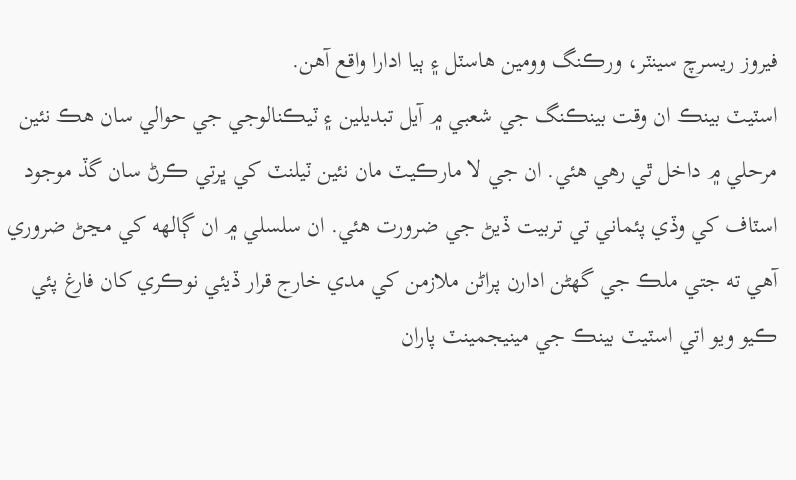فيروز ريسرچ سينٽر، ورڪنگ وومين هاسٽل ۽ ٻيا ادارا واقع آهن.
اسٽيٽ بينڪ ان وقت بينڪنگ جي شعبي ۾ آيل تبديلين ۽ ٽيڪنالوجي جي حوالي سان هڪ نئين مرحلي ۾ داخل ٿي رهي هئي. ان جي لا مارڪيٽ مان نئين ٽيلنٽ کي ڀرتي ڪرڻ سان گڏ موجود اسٽاف کي وڏي پئماني تي تربيت ڏيڻ جي ضرورت هئي. ان سلسلي ۾ ان ڳالهه کي مڃڻ ضروري آهي ته جتي ملڪ جي گھڻن ادارن پراڻن ملازمن کي مدي خارج قرار ڏيئي نوڪري کان فارغ پئي ڪيو ويو اتي اسٽيٽ بينڪ جي مينيجمينٽ پاران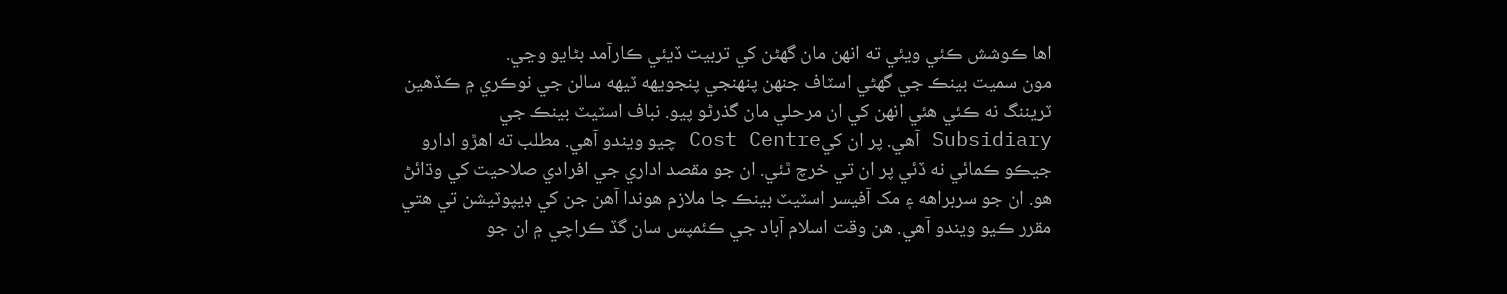اها ڪوشش ڪئي ويئي ته انهن مان گھڻن کي تربيت ڏيئي ڪارآمد بڻايو وڃي.
مون سميت بينڪ جي گھڻي اسٽاف جنهن پنهنجي پنجويهه ٽيهه سالن جي نوڪري ۾ ڪڏهين ٽريننگ نه ڪئي هئي انهن کي ان مرحلي مان گذرڻو پيو. نباف اسٽيٽ بينڪ جي Subsidiary آهي. پر ان کيCost Centre چيو ويندو آهي. مطلب ته اهڙو ادارو جيڪو ڪمائي نه ڏئي پر ان تي خرچ ٿئي. ان جو مقصد اداري جي افرادي صلاحيت کي وڌائڻ هو. ان جو سربراهه ۽ مک آفيسر اسٽيٽ بينڪ جا ملازم هوندا آهن جن کي ڊيپوٽيشن تي هتي مقرر ڪيو ويندو آهي. هن وقت اسلام آباد جي ڪئمپس سان گڏ ڪراچي ۾ ان جو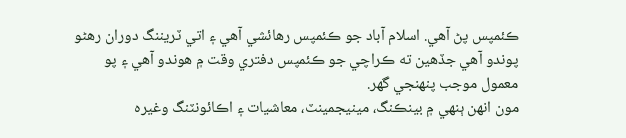ڪئمپس پڻ آهي. اسلام آباد جو ڪئمپس رهائشي آهي ۽ اتي ٽريننگ دوران رهڻو پوندو آهي جڏهين ته ڪراچي جو ڪئمپس دفتري وقت ۾ هوندو آهي ۽ پو معمول موجب پنهنجي گھر.
مون انهن ٻنهي ۾ بينڪنگ، مينيجمينٽ، معاشيات ۽ اڪائونٽنگ وغيره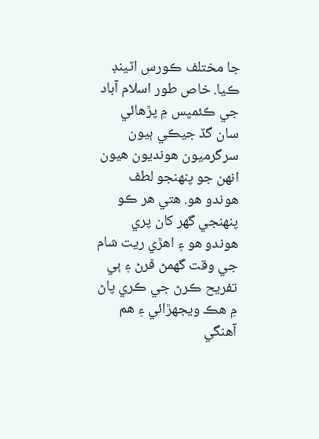جا مختلف ڪورس اٽينڊ ڪيا. خاص طور اسلام آباد جي ڪئمپس ۾ پڙهائي سان گڏ جيڪي ٻيون سرگرميون هونديون هيون انهن جو پنهنجو لطف هوندو هو. هتي هر ڪو پنهنجي گھر کان پري هوندو هو ۽ اهڙي ريت شام جي وقت گھمڻ ڦرڻ ۽ ٻي تفريح ڪرڻ جي ڪري پاڻ ۾ هڪ ويجھڙائي ۽ هم آهنگي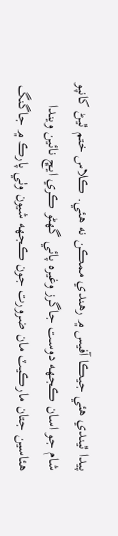پيدا ٿيندي هئي جيڪا آفيس ۾ رهندي ممڪن نه هئي. ڪلاس ختم ٿيڻ کانپو شام جو اسان ڪجھه دوست جاگرز وغيره پائي گھڻو ڪري ايڇ نائين ويندا هئاسين جتان مارڪيٽ مان ضرورت جون ڪجھه شيون وٺي پارڪ ۾ جاگنگ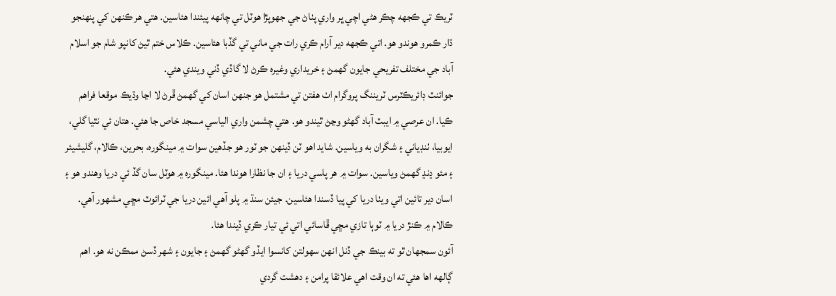ٽريڪ تي ڪجھه چڪر هڻي اچي ڀر واري پٺاڻ جي جھوپڙا هوٽل تي چانهه پيئندا هئاسين. هتي هر ڪنهن کي پنهنجو ڌار ڪمرو هوندو هو. اتي ڪجھه دير آرام ڪري رات جي ماني تي گڏبا هئاسين. ڪلاس ختم ٿيڻ کانپو شام جو اسلام آباد جي مختلف تفريحي جايون گھمڻ ۽ خريداري وغيره ڪرڻ لا گاڏي ڏني ويندي هئي.
جوائنٽ ڊائريڪٽرس ٽريننگ پروگرام اٺ هفتن تي مشتمل هو جنهن اسان کي گھمڻ ڦرڻ لا اڃا وڌيڪ موقعا فراهم ڪيا. ان عرصي ۾ ايبٽ آباد گھڻو وڃڻ ٿيندو هو. هتي چشمن واري الياسي مسجد خاص جا هئي. هتان ئي نٿيا گلي، ايوبيا، ٺنڊياني ۽ شگران به وياسين. شايد اهو ٽن ڏينهن جو ٽور هو جڏهين سوات ۾ مينگوره، بحرين، ڪالام، گليشيئر ۽ مئو ڍنڍ گھمڻ وياسين. سوات ۾ هر پاسي دريا ۽ ان جا نظارا هوندا هئا. مينگوره ۾ هوٽل سان گڏ ئي دريا وهندو هو ۽ اسان دير تائين اتي ويٺا دريا کي پيا ڏسندا هئاسين. جيئن سنڌ ۾ پلو آهي ائين دريا جي ٽرائوٽ مڇي مشهور آهي. ڪالام ۾ ڪنڙ دريا ۾ ٽوٻا تازي مڇي ڦاسائي اتي ئي تيار ڪري ڏيندا هئا.
آئون سمجھان ٿو ته بينڪ جي ڏنل انهن سهولتن کانسوا ايڏو گھڻو گھمڻ ۽ جايون ۽ شهر ڏسڻ ممڪن نه هو. اهم ڳالهه اها هئي ته ان وقت اهي علائقا پرامن ۽ دهشت گردي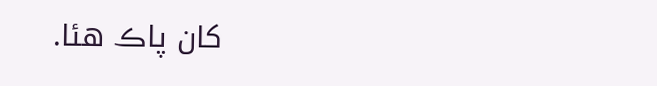کان پاڪ هئا.